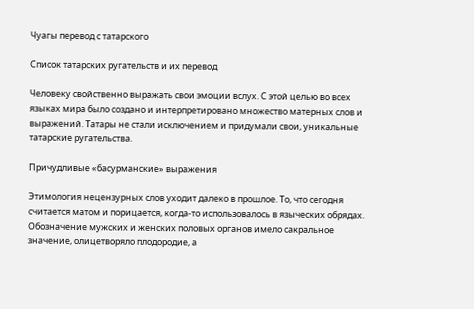Чуагы перевод с татарского

Список татарских ругательств и их перевод

Человеку свойственно выражать свои эмоции вслух. С этой целью во всех языках мира было создано и интерпретировано множество матерных слов и выражений. Татары не стали исключением и придумали свои, уникальные татарские ругательства.

Причудливые «басурманские» выражения

Этимология нецензурных слов уходит далеко в прошлое. То, что сегодня считается матом и порицается, когда-то использовалось в языческих обрядах. Обозначение мужских и женских половых органов имело сакральное значение, олицетворяло плодородие, а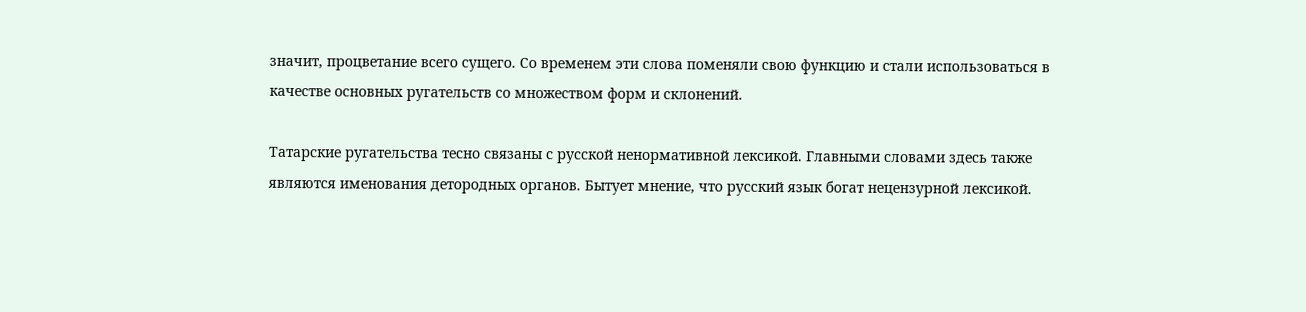значит, процветание всего сущего. Со временем эти слова поменяли свою функцию и стали использоваться в качестве основных ругательств со множеством форм и склонений.

Татарские ругательства тесно связаны с русской ненормативной лексикой. Главными словами здесь также являются именования детородных органов. Бытует мнение, что русский язык богат нецензурной лексикой.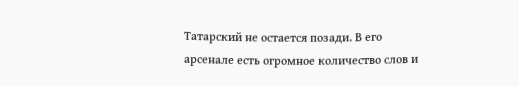Татарский не остается позади. В его арсенале есть огромное количество слов и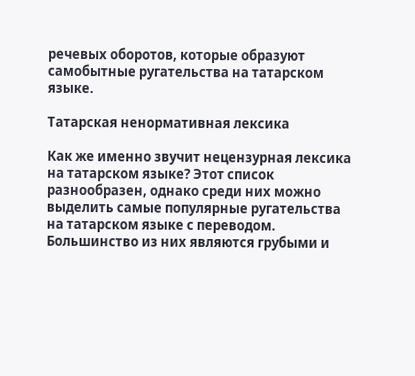речевых оборотов, которые образуют самобытные ругательства на татарском языке.

Татарская ненормативная лексика

Как же именно звучит нецензурная лексика на татарском языке? Этот список разнообразен, однако среди них можно выделить самые популярные ругательства на татарском языке с переводом. Большинство из них являются грубыми и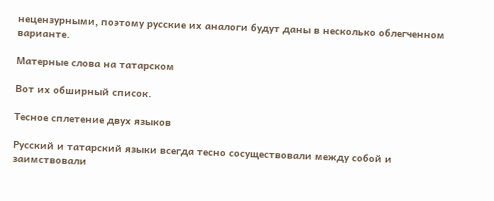нецензурными, поэтому русские их аналоги будут даны в несколько облегченном варианте.

Матерные слова на татарском

Вот их обширный список.

Тесное сплетение двух языков

Русский и татарский языки всегда тесно сосуществовали между собой и заимствовали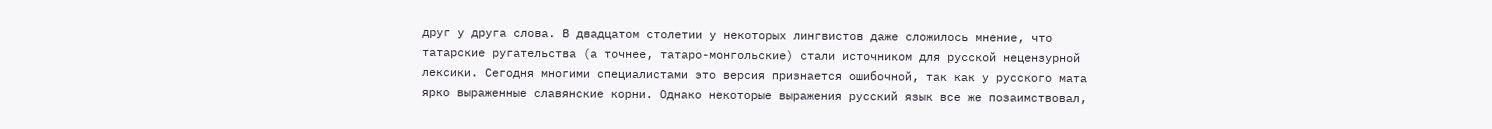друг у друга слова. В двадцатом столетии у некоторых лингвистов даже сложилось мнение, что татарские ругательства (а точнее, татаро-монгольские) стали источником для русской нецензурной лексики. Сегодня многими специалистами это версия признается ошибочной, так как у русского мата ярко выраженные славянские корни. Однако некоторые выражения русский язык все же позаимствовал,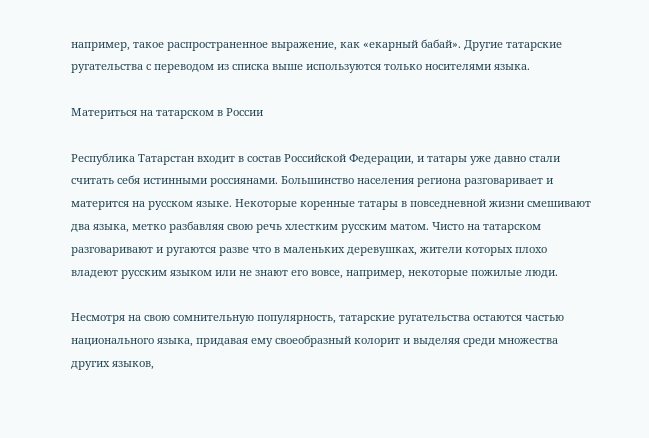например, такое распространенное выражение, как «екарный бабай». Другие татарские ругательства с переводом из списка выше используются только носителями языка.

Материться на татарском в России

Республика Татарстан входит в состав Российской Федерации, и татары уже давно стали считать себя истинными россиянами. Большинство населения региона разговаривает и матерится на русском языке. Некоторые коренные татары в повседневной жизни смешивают два языка, метко разбавляя свою речь хлестким русским матом. Чисто на татарском разговаривают и ругаются разве что в маленьких деревушках, жители которых плохо владеют русским языком или не знают его вовсе, например, некоторые пожилые люди.

Несмотря на свою сомнительную популярность, татарские ругательства остаются частью национального языка, придавая ему своеобразный колорит и выделяя среди множества других языков,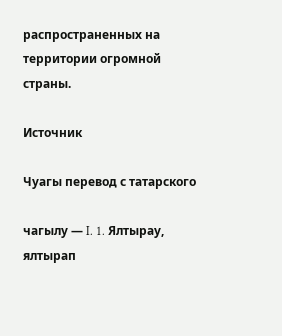распространенных на территории огромной страны.

Источник

Чуагы перевод с татарского

чагылу — I. 1. Ялтырау, ялтырап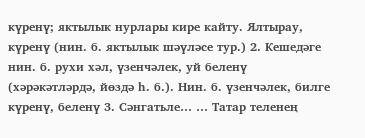күренү; яктылык нурлары кире кайту. Ялтырау, күренү (нин. б. яктылык шәүләсе тур.) 2. Кешедәге нин. б. рухи хәл, үзенчәлек, уй беленү (хәрәкәтләрдә, йөздә һ. б.). Нин. б. үзенчәлек, билге күренү, беленү 3. Сәнгатьле… … Татар теленең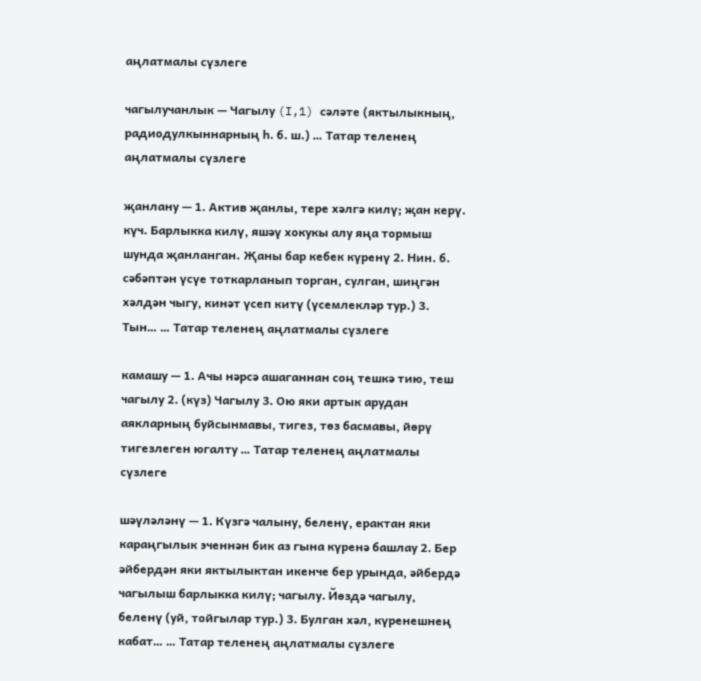аңлатмалы сүзлеге

чагылучанлык — Чагылу (I,1) сәләте (яктылыкның, радиодулкыннарның һ. б. ш.) … Татар теленең аңлатмалы сүзлеге

җанлану — 1. Актив җанлы, тере хәлгә килү; җан керү. күч. Барлыкка килү, яшәү хокукы алу яңа тормыш шунда җанланган. Җаны бар кебек күренү 2. Нин. б. сәбәптән үсүе тоткарланып торган, сулган, шиңгән хәлдән чыгу, кинәт үсеп китү (үсемлекләр тур.) 3. Тын… … Татар теленең аңлатмалы сүзлеге

камашу — 1. Ачы нәрсә ашаганнан соң тешкә тию, теш чагылу 2. (күз) Чагылу 3. Ою яки артык арудан аякларның буйсынмавы, тигез, төз басмавы, йөрү тигезлеген югалту … Татар теленең аңлатмалы сүзлеге

шәүләләнү — 1. Күзгә чалыну, беленү, ерактан яки караңгылык эченнән бик аз гына күренә башлау 2. Бер әйбердән яки яктылыктан икенче бер урында, әйбердә чагылыш барлыкка килү; чагылу. Йөздә чагылу, беленү (уй, тойгылар тур.) 3. Булган хәл, күренешнең кабат… … Татар теленең аңлатмалы сүзлеге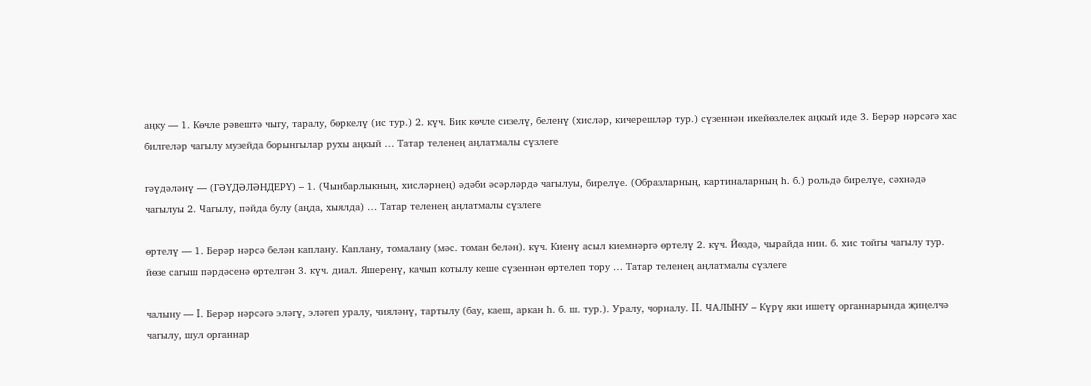аңку — 1. Көчле рәвештә чыгу, таралу, бөркелү (ис тур.) 2. күч. Бик көчле сизелү, беленү (хисләр, кичерешләр тур.) сүзеннән икейөзлелек аңкый иде 3. Берәр нәрсәгә хас билгеләр чагылу музейда борынгылар рухы аңкый … Татар теленең аңлатмалы сүзлеге

гәүдәләнү — (ГӘҮДӘЛӘНДЕРҮ) – 1. (Чынбарлыкның, хисләрнең) әдәби әсәрләрдә чагылуы, бирелүе. (Образларның, картиналарның һ. б.) рольдә бирелүе, сәхнәдә чагылуы 2. Чагылу, пәйда булу (аңда, хыялда) … Татар теленең аңлатмалы сүзлеге

өртелү — 1. Берәр нәрсә белән каплану. Каплану, томалану (мәс. томан белән). күч. Киенү асыл киемнәргә өртелү 2. күч. Йөздә, чырайда нин. б. хис тойгы чагылу тур. йөзе сагыш пәрдәсенә өртелгән 3. күч. диал. Яшеренү, качып котылу кеше сүзеннән өртелеп тору … Татар теленең аңлатмалы сүзлеге

чалыну — I. Берәр нәрсәгә эләгү, эләгеп уралу, чияләнү, тартылу (бау, каеш, аркан һ. б. ш. тур.). Уралу, чорналу. II. ЧАЛЫНУ – Күрү яки ишетү органнарында җиңелчә чагылу, шул органнар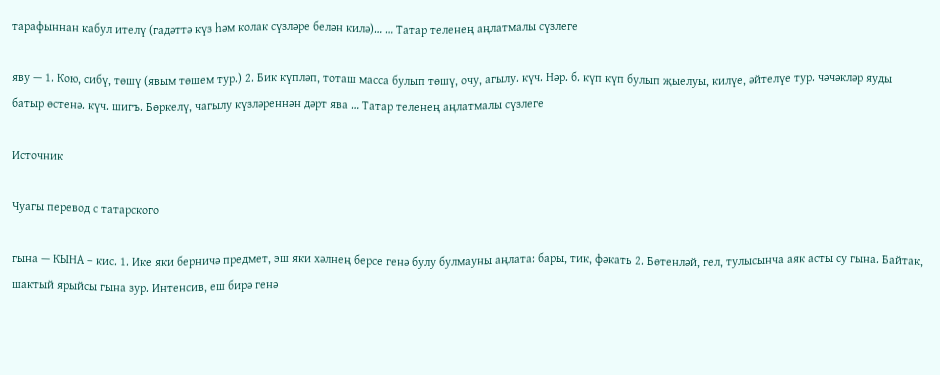тарафыннан кабул ителү (гадәттә күз һәм колак сүзләре белән килә)… … Татар теленең аңлатмалы сүзлеге

яву — 1. Кою, сибү, төшү (явым төшем тур.) 2. Бик күпләп, тоташ масса булып төшү, очу, агылу. күч. Нәр. б. күп күп булып җыелуы, килүе, әйтелүе тур. чәчәкләр яуды батыр өстенә. күч. шигъ. Бөркелү, чагылу күзләреннән дәрт ява … Татар теленең аңлатмалы сүзлеге

Источник

Чуагы перевод с татарского

гына — КЫНА – кис. 1. Ике яки берничә предмет, эш яки хәлнең берсе генә булу булмауны аңлата: бары, тик, фәкать 2. Бөтенләй, гел, тулысынча аяк асты су гына. Байтак, шактый ярыйсы гына зур. Интенсив, еш бирә генә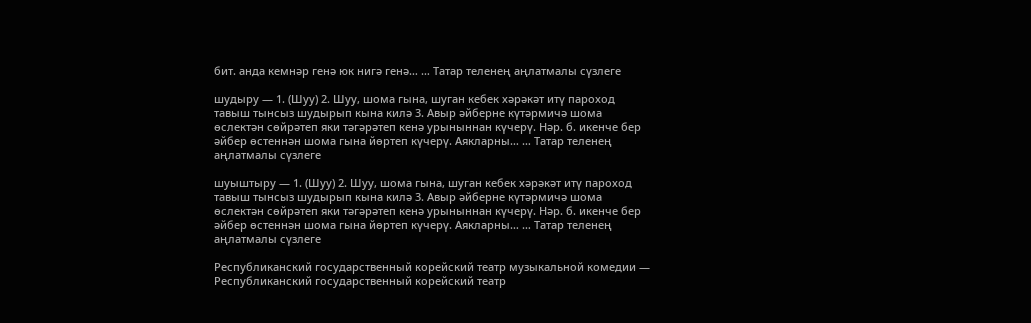бит. анда кемнәр генә юк нигә генә… … Татар теленең аңлатмалы сүзлеге

шудыру — 1. (Шуу) 2. Шуу, шома гына, шуган кебек хәрәкәт итү пароход тавыш тынсыз шудырып кына килә 3. Авыр әйберне күтәрмичә шома өслектән сөйрәтеп яки тәгәрәтеп кенә урыныннан күчерү. Нәр. б. икенче бер әйбер өстеннән шома гына йөртеп күчерү. Аякларны… … Татар теленең аңлатмалы сүзлеге

шуыштыру — 1. (Шуу) 2. Шуу, шома гына, шуган кебек хәрәкәт итү пароход тавыш тынсыз шудырып кына килә 3. Авыр әйберне күтәрмичә шома өслектән сөйрәтеп яки тәгәрәтеп кенә урыныннан күчерү. Нәр. б. икенче бер әйбер өстеннән шома гына йөртеп күчерү. Аякларны… … Татар теленең аңлатмалы сүзлеге

Республиканский государственный корейский театр музыкальной комедии — Республиканский государственный корейский театр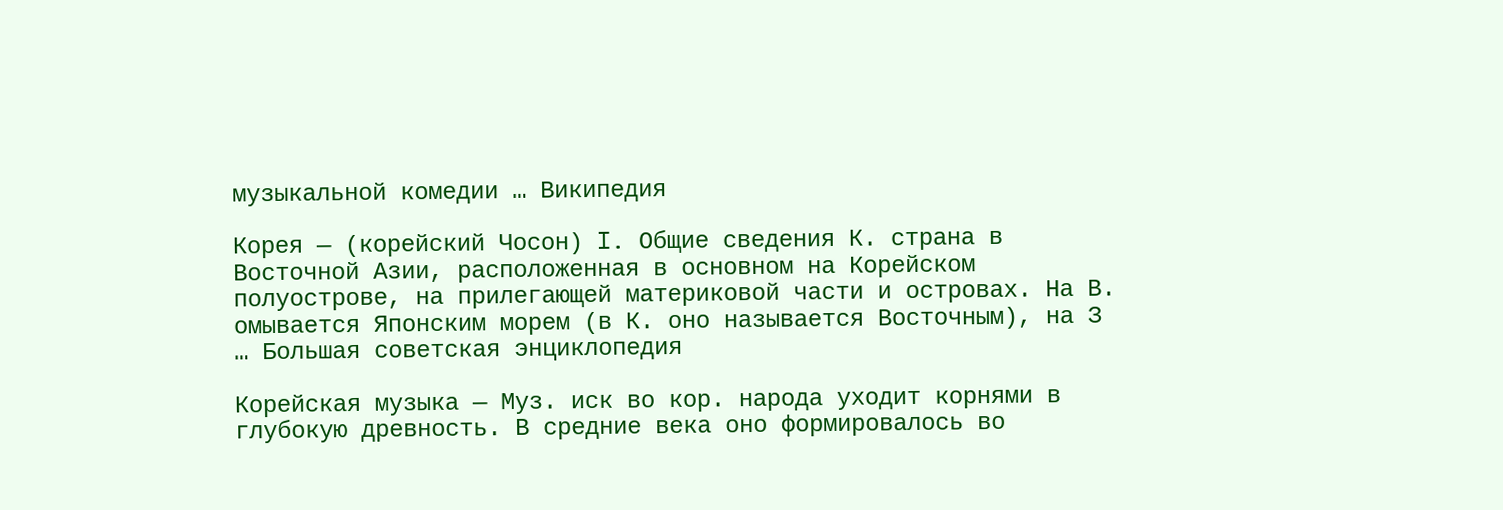музыкальной комедии … Википедия

Корея — (корейский Чосон) I. Общие сведения К. страна в Восточной Азии, расположенная в основном на Корейском полуострове, на прилегающей материковой части и островах. На В. омывается Японским морем (в К. оно называется Восточным), на З … Большая советская энциклопедия

Корейская музыка — Муз. иск во кор. народа уходит корнями в глубокую древность. В средние века оно формировалось во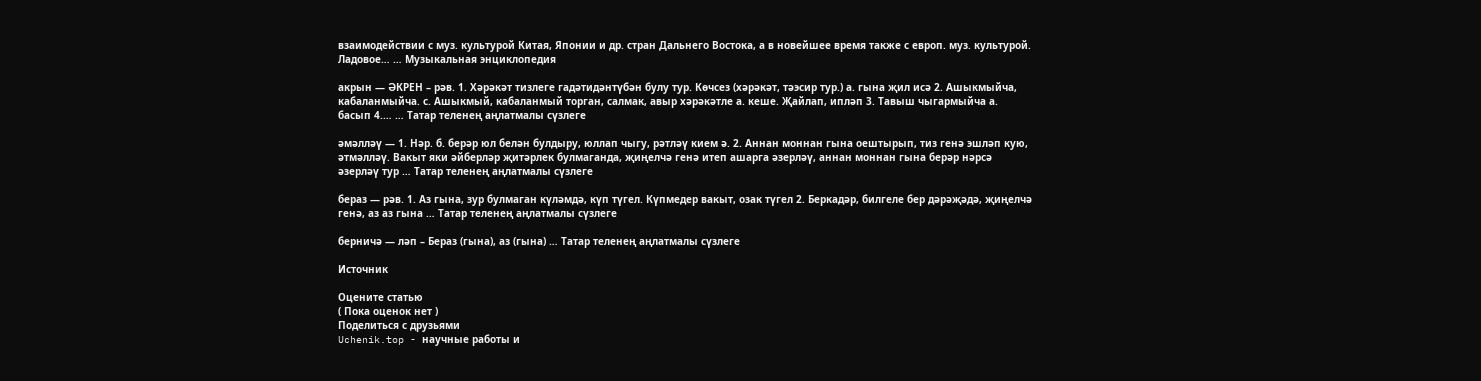взаимодействии с муз. культурой Китая, Японии и др. стран Дальнего Востока, а в новейшее время также с европ. муз. культурой. Ладовое… … Музыкальная энциклопедия

акрын — ӘКРЕН – рәв. 1. Хәрәкәт тизлеге гадәтидәнтүбән булу тур. Көчсез (хәрәкәт, тәэсир тур.) а. гына җил исә 2. Ашыкмыйча, кабаланмыйча. с. Ашыкмый, кабаланмый торган, салмак, авыр хәрәкәтле а. кеше. Җайлап, ипләп 3. Тавыш чыгармыйча а. басып 4.… … Татар теленең аңлатмалы сүзлеге

әмәлләү — 1. Нәр. б. берәр юл белән булдыру, юллап чыгу, рәтләү кием ә. 2. Аннан моннан гына оештырып, тиз генә эшләп кую, әтмәлләү. Вакыт яки әйберләр җитәрлек булмаганда, җиңелчә генә итеп ашарга әзерләү, аннан моннан гына берәр нәрсә әзерләү тур … Татар теленең аңлатмалы сүзлеге

бераз — рәв. 1. Аз гына, зур булмаган күләмдә, күп түгел. Күпмедер вакыт, озак түгел 2. Беркадәр, билгеле бер дәрәҗәдә, җиңелчә генә, аз аз гына … Татар теленең аңлатмалы сүзлеге

берничә — ләп – Бераз (гына), аз (гына) … Татар теленең аңлатмалы сүзлеге

Источник

Оцените статью
( Пока оценок нет )
Поделиться с друзьями
Uchenik.top - научные работы и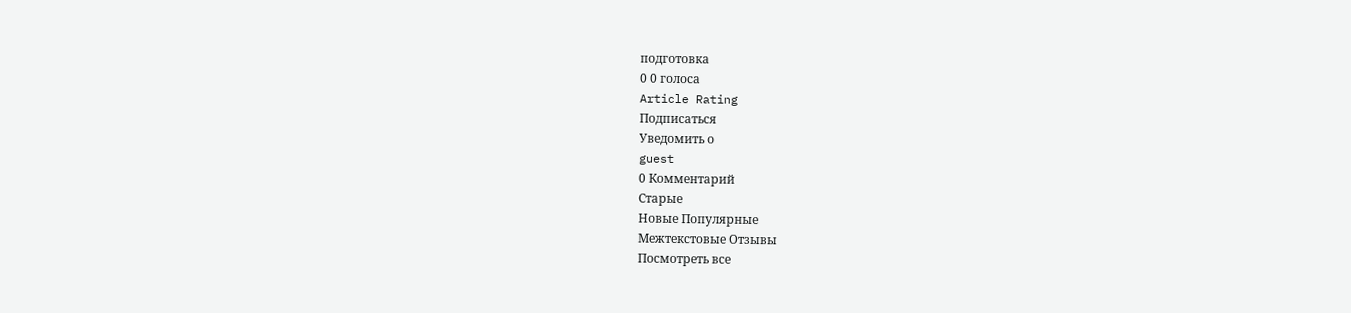подготовка
0 0 голоса
Article Rating
Подписаться
Уведомить о
guest
0 Комментарий
Старые
Новые Популярные
Межтекстовые Отзывы
Посмотреть все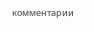комментарии